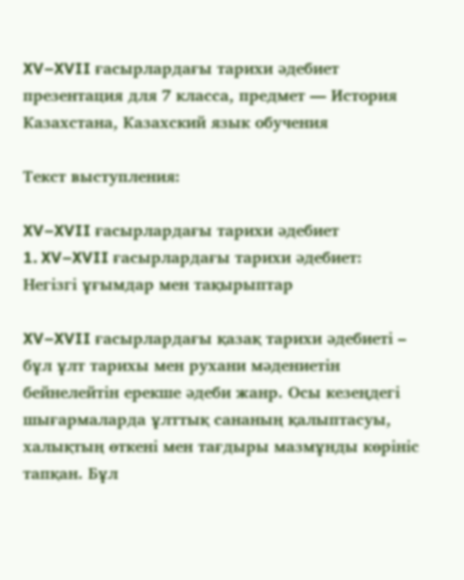XV–XVII ғасырлардағы тарихи әдебиет презентация для 7 класса, предмет — История Казахстана, Казахский язык обучения

Текст выступления:

XV–XVII ғасырлардағы тарихи әдебиет
1. XV–XVII ғасырлардағы тарихи әдебиет: Негізгі ұғымдар мен тақырыптар

XV–XVII ғасырлардағы қазақ тарихи әдебиеті – бұл ұлт тарихы мен рухани мәдениетін бейнелейтін ерекше әдеби жанр. Осы кезеңдегі шығармаларда ұлттық сананың қалыптасуы, халықтың өткені мен тағдыры мазмұнды көрініс тапқан. Бұл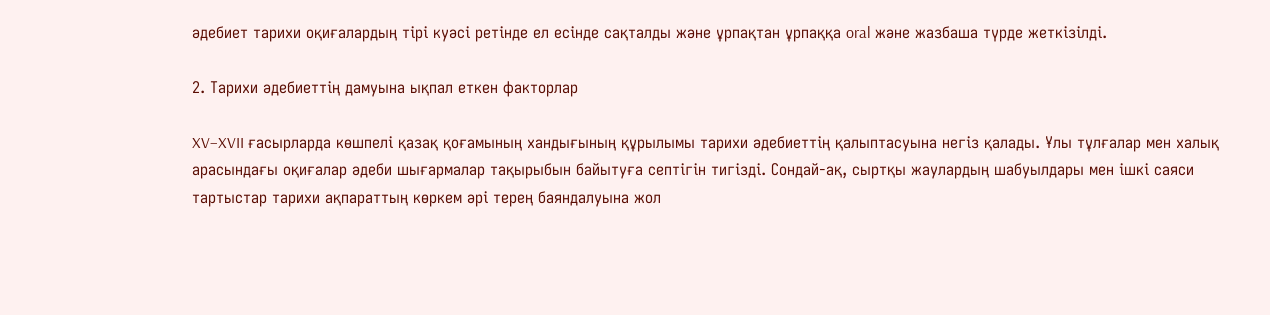әдебиет тарихи оқиғалардың тірі куәсі ретінде ел есінде сақталды және ұрпақтан ұрпаққа oral және жазбаша түрде жеткізілді.

2. Тарихи әдебиеттің дамуына ықпал еткен факторлар

XV–XVII ғасырларда көшпелі қазақ қоғамының хандығының құрылымы тарихи әдебиеттің қалыптасуына негіз қалады. Ұлы тұлғалар мен халық арасындағы оқиғалар әдеби шығармалар тақырыбын байытуға септігін тигізді. Сондай-ақ, сыртқы жаулардың шабуылдары мен ішкі саяси тартыстар тарихи ақпараттың көркем әрі терең баяндалуына жол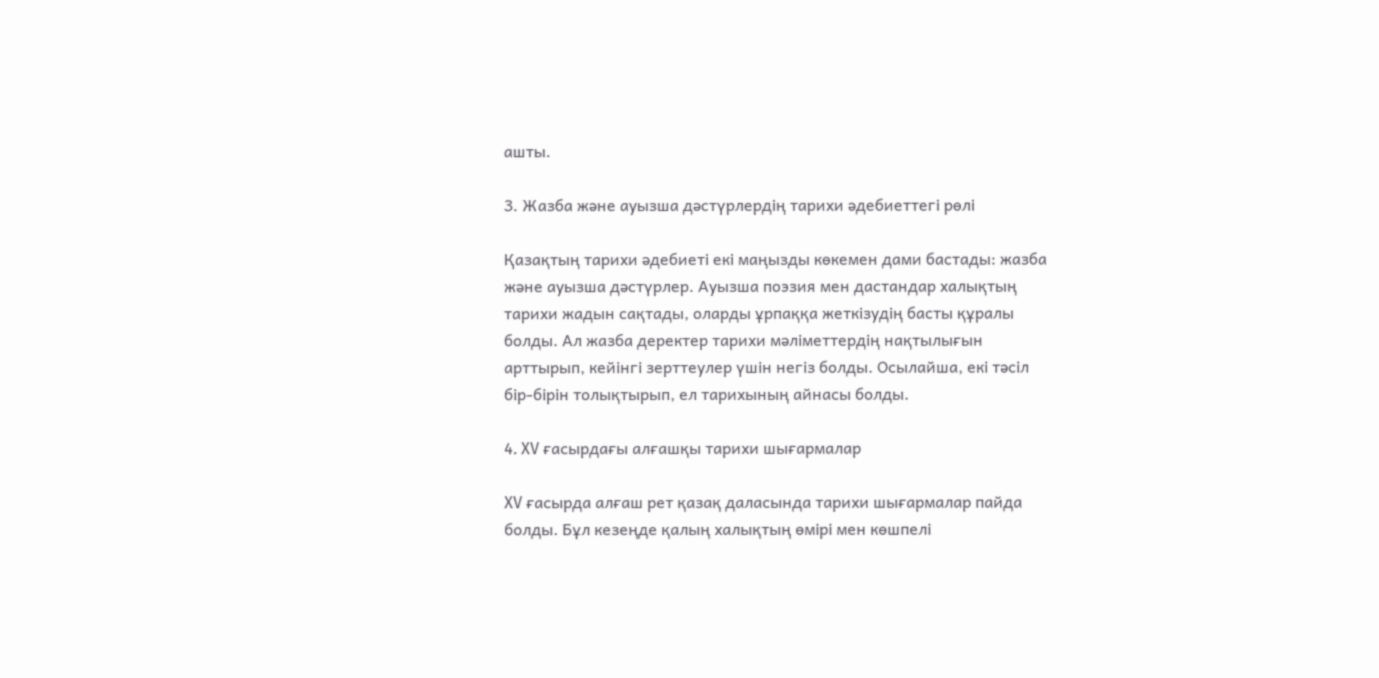ашты.

3. Жазба және ауызша дәстүрлердің тарихи әдебиеттегі рөлі

Қазақтың тарихи әдебиеті екі маңызды көкемен дами бастады: жазба және ауызша дәстүрлер. Ауызша поэзия мен дастандар халықтың тарихи жадын сақтады, оларды ұрпаққа жеткізудің басты құралы болды. Ал жазба деректер тарихи мәліметтердің нақтылығын арттырып, кейінгі зерттеулер үшін негіз болды. Осылайша, екі тәсіл бір-бірін толықтырып, ел тарихының айнасы болды.

4. XV ғасырдағы алғашқы тарихи шығармалар

XV ғасырда алғаш рет қазақ даласында тарихи шығармалар пайда болды. Бұл кезеңде қалың халықтың өмірі мен көшпелі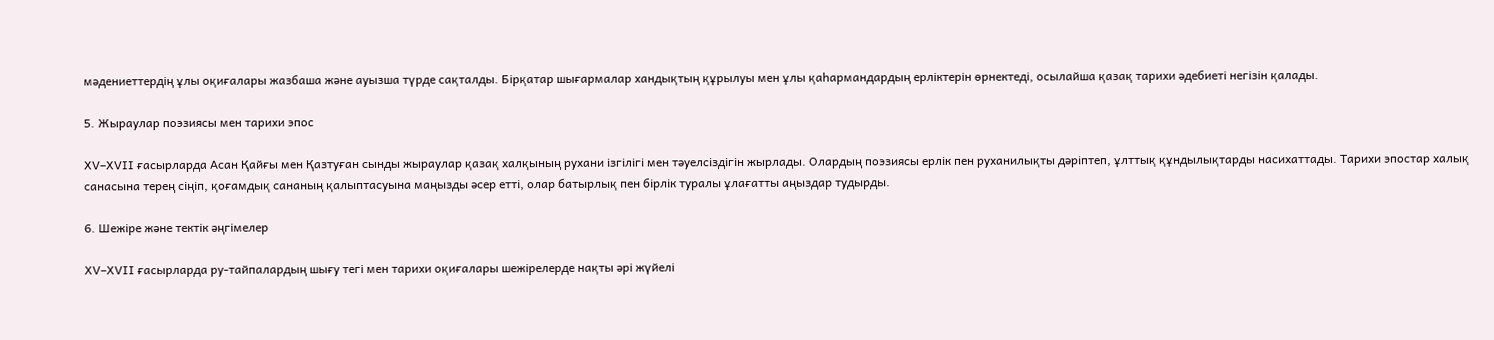мәдениеттердің ұлы оқиғалары жазбаша және ауызша түрде сақталды. Бірқатар шығармалар хандықтың құрылуы мен ұлы қаһармандардың ерліктерін өрнектеді, осылайша қазақ тарихи әдебиеті негізін қалады.

5. Жыраулар поэзиясы мен тарихи эпос

XV–XVII ғасырларда Асан Қайғы мен Қазтуған сынды жыраулар қазақ халқының рухани ізгілігі мен тәуелсіздігін жырлады. Олардың поэзиясы ерлік пен руханилықты дәріптеп, ұлттық құндылықтарды насихаттады. Тарихи эпостар халық санасына терең сіңіп, қоғамдық сананың қалыптасуына маңызды әсер етті, олар батырлық пен бірлік туралы ұлағатты аңыздар тудырды.

6. Шежіре және тектік әңгімелер

XV–XVII ғасырларда ру-тайпалардың шығу тегі мен тарихи оқиғалары шежірелерде нақты әрі жүйелі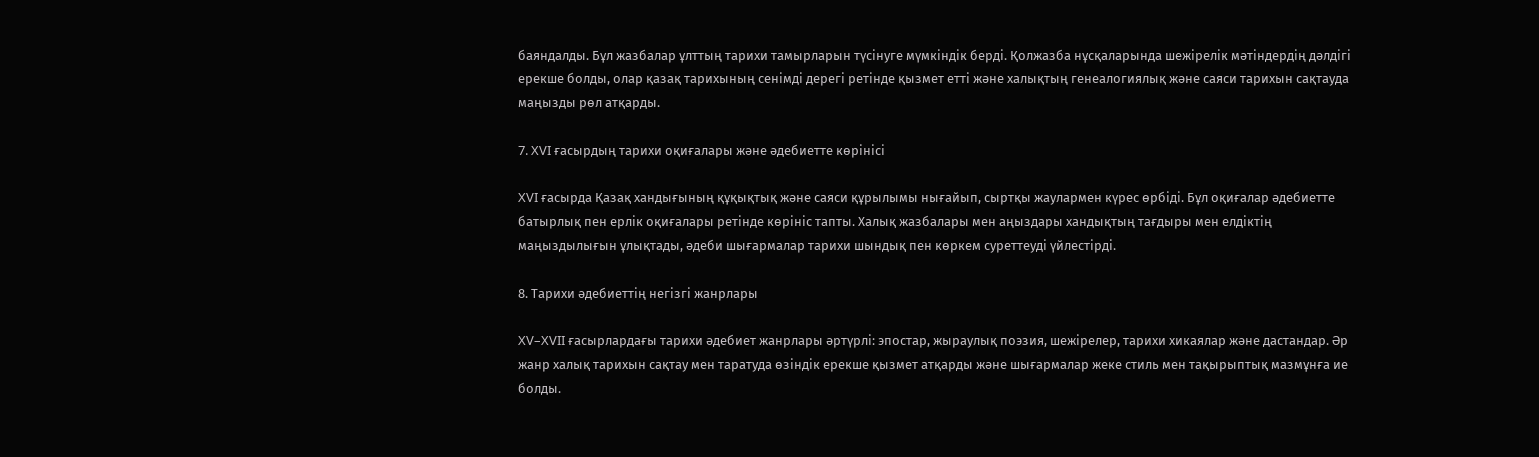баяндалды. Бұл жазбалар ұлттың тарихи тамырларын түсінуге мүмкіндік берді. Қолжазба нұсқаларында шежірелік мәтіндердің дәлдігі ерекше болды, олар қазақ тарихының сенімді дерегі ретінде қызмет етті және халықтың генеалогиялық және саяси тарихын сақтауда маңызды рөл атқарды.

7. XVI ғасырдың тарихи оқиғалары және әдебиетте көрінісі

XVI ғасырда Қазақ хандығының құқықтық және саяси құрылымы нығайып, сыртқы жаулармен күрес өрбіді. Бұл оқиғалар әдебиетте батырлық пен ерлік оқиғалары ретінде көрініс тапты. Халық жазбалары мен аңыздары хандықтың тағдыры мен елдіктің маңыздылығын ұлықтады, әдеби шығармалар тарихи шындық пен көркем суреттеуді үйлестірді.

8. Тарихи әдебиеттің негізгі жанрлары

XV–XVII ғасырлардағы тарихи әдебиет жанрлары әртүрлі: эпостар, жыраулық поэзия, шежірелер, тарихи хикаялар және дастандар. Әр жанр халық тарихын сақтау мен таратуда өзіндік ерекше қызмет атқарды және шығармалар жеке стиль мен тақырыптық мазмұнға ие болды.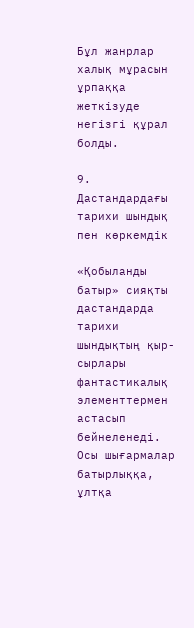Бұл жанрлар халық мұрасын ұрпаққа жеткізуде негізгі құрал болды.

9. Дастандардағы тарихи шындық пен көркемдік

«Қобыланды батыр» сияқты дастандарда тарихи шындықтың қыр-сырлары фантастикалық элементтермен астасып бейнеленеді. Осы шығармалар батырлыққа, ұлтқа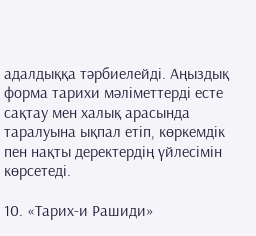адалдыққа тәрбиелейді. Аңыздық форма тарихи мәліметтерді есте сақтау мен халық арасында таралуына ықпал етіп, көркемдік пен нақты деректердің үйлесімін көрсетеді.

10. «Тарих-и Рашиди»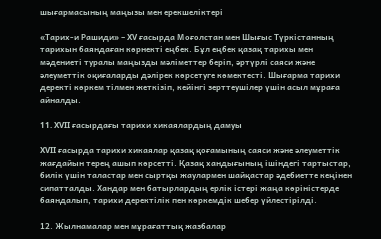шығармасының маңызы мен ерекшеліктері

«Тарих-и Рашиди» – XV ғасырда Моғолстан мен Шығыс Түркістанның тарихын баяндаған көрнекті еңбек. Бұл еңбек қазақ тарихы мен мәдениеті туралы маңызды мәліметтер беріп, әртүрлі саяси және әлеуметтік оқиғаларды дәлірек көрсетуге көмектесті. Шығарма тарихи деректі көркем тілмен жеткізіп, кейінгі зерттеушілер үшін асыл мұраға айналды.

11. XVII ғасырдағы тарихи хикаялардың дамуы

XVII ғасырда тарихи хикаялар қазақ қоғамының саяси және әлеуметтік жағдайын терең ашып көрсетті. Қазақ хандығының ішіндегі тартыстар, билік үшін таластар мен сыртқы жаулармен шайқастар әдебиетте кеңінен сипатталды. Хандар мен батырлардың ерлік істері жаңа көріністерде баяндалып, тарихи деректілік пен көркемдік шебер үйлестірілді.

12. Жылнамалар мен мұрағаттық жазбалар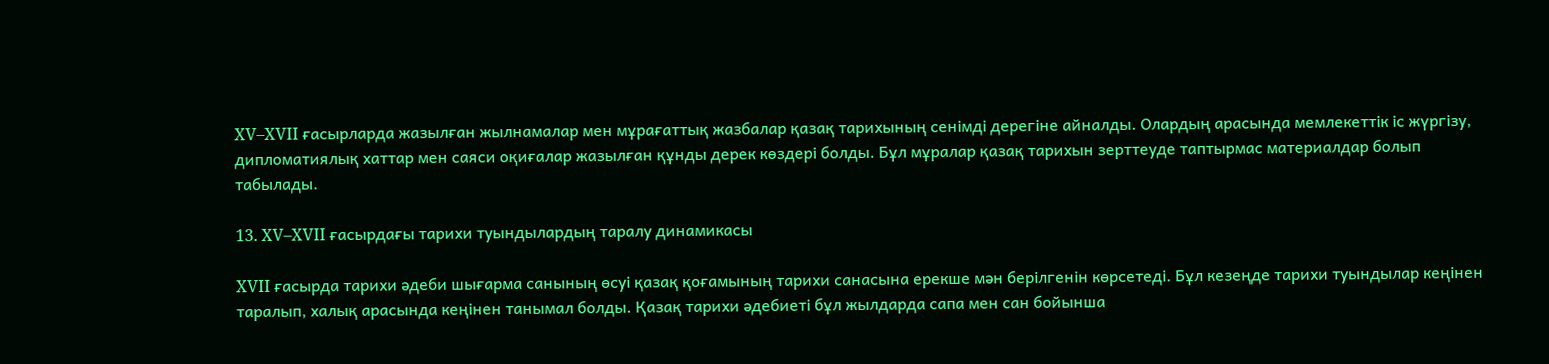XV–XVII ғасырларда жазылған жылнамалар мен мұрағаттық жазбалар қазақ тарихының сенімді дерегіне айналды. Олардың арасында мемлекеттік іс жүргізу, дипломатиялық хаттар мен саяси оқиғалар жазылған құнды дерек көздері болды. Бұл мұралар қазақ тарихын зерттеуде таптырмас материалдар болып табылады.

13. XV–XVII ғасырдағы тарихи туындылардың таралу динамикасы

XVII ғасырда тарихи әдеби шығарма санының өсуі қазақ қоғамының тарихи санасына ерекше мән берілгенін көрсетеді. Бұл кезеңде тарихи туындылар кеңінен таралып, халық арасында кеңінен танымал болды. Қазақ тарихи әдебиеті бұл жылдарда сапа мен сан бойынша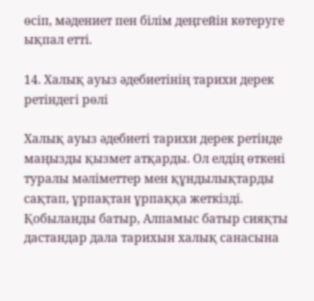өсіп, мәдениет пен білім деңгейін көтеруге ықпал етті.

14. Халық ауыз әдебиетінің тарихи дерек ретіндегі рөлі

Халық ауыз әдебиеті тарихи дерек ретінде маңызды қызмет атқарды. Ол елдің өткені туралы мәліметтер мен құндылықтарды сақтап, ұрпақтан ұрпаққа жеткізді. Қобыланды батыр, Алпамыс батыр сияқты дастандар дала тарихын халық санасына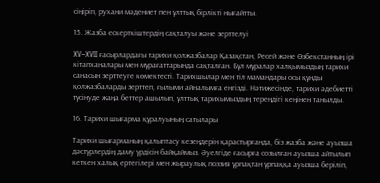сіңіріп, рухани мәдениет пен ұлттық бірлікті нығайтты.

15. Жазба ескерткіштердің сақталуы және зерттелуі

XV–XVII ғасырлардағы тарихи қолжазбалар Қазақстан, Ресей және Өзбекстанның ірі кітапханалары мен мұрағаттарында сақталған. Бұл мұралар халқымыздың тарихи санасын зерттеуге көмектесті. Тарихшылар мен тіл мамандары осы құнды қолжазбаларды зерттеп, ғылыми айналымға енгізді. Нәтижесінде, тарихи әдебиетті түсінуде жаңа беттер ашылып, ұлттық тарихымыздың тереңдігі кеңінен танылды.

16. Тарихи шығарма құралуының сатылары

Тарихи шығарманың қалыптасу кезеңдерін қарастырғанда, біз жазба және ауызша дәстүрлердің даму үрдісін байқаймыз. Әуелгіде ғасырға созылған ауызша айтылып кеткен халық ертегілері мен жыраулық поэзия ұрпақтан ұрпаққа ауызша беріліп,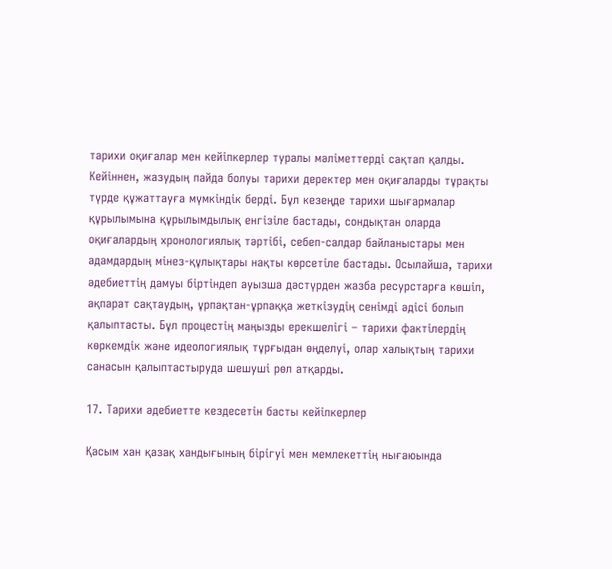тарихи оқиғалар мен кейіпкерлер туралы мәліметтерді сақтап қалды. Кейіннен, жазудың пайда болуы тарихи деректер мен оқиғаларды тұрақты түрде құжаттауға мүмкіндік берді. Бұл кезеңде тарихи шығармалар құрылымына құрылымдылық енгізіле бастады, сондықтан оларда оқиғалардың хронологиялық тәртібі, себеп-салдар байланыстары мен адамдардың мінез-құлықтары нақты көрсетіле бастады. Осылайша, тарихи әдебиеттің дамуы біртіндеп ауызша дәстүрден жазба ресурстарға көшіп, ақпарат сақтаудың, ұрпақтан-ұрпаққа жеткізудің сенімді әдісі болып қалыптасты. Бұл процестің маңызды ерекшелігі – тарихи фактілердің көркемдік және идеологиялық тұрғыдан өңделуі, олар халықтың тарихи санасын қалыптастыруда шешуші рөл атқарды.

17. Тарихи әдебиетте кездесетін басты кейіпкерлер

Қасым хан қазақ хандығының бірігуі мен мемлекеттің нығаюында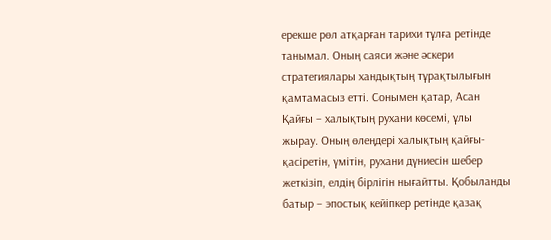ерекше рөл атқарған тарихи тұлға ретінде танымал. Оның саяси және әскери стратегиялары хандықтың тұрақтылығын қамтамасыз етті. Сонымен қатар, Асан Қайғы – халықтың рухани көсемі, ұлы жырау. Оның өлеңдері халықтың қайғы-қасіретін, үмітін, рухани дүниесін шебер жеткізіп, елдің бірлігін нығайтты. Қобыланды батыр – эпостық кейіпкер ретінде қазақ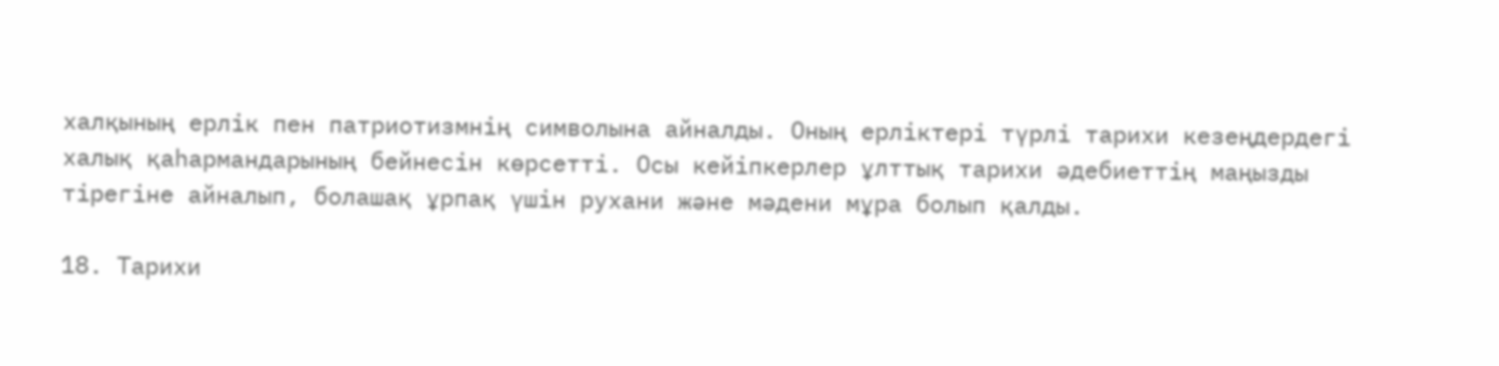халқының ерлік пен патриотизмнің символына айналды. Оның ерліктері түрлі тарихи кезеңдердегі халық қаһармандарының бейнесін көрсетті. Осы кейіпкерлер ұлттық тарихи әдебиеттің маңызды тірегіне айналып, болашақ ұрпақ үшін рухани және мәдени мұра болып қалды.

18. Тарихи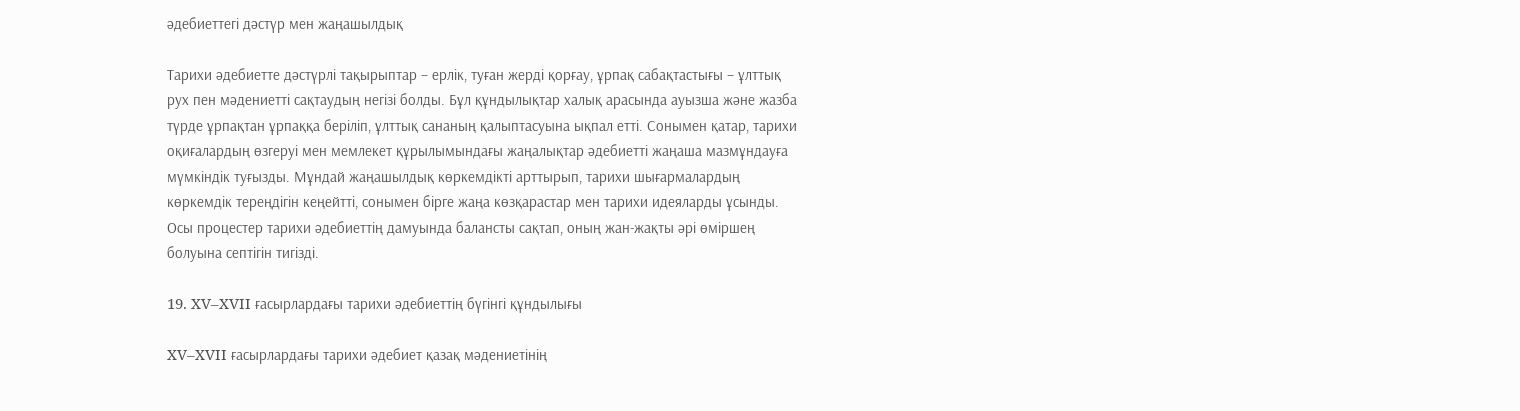әдебиеттегі дәстүр мен жаңашылдық

Тарихи әдебиетте дәстүрлі тақырыптар – ерлік, туған жерді қорғау, ұрпақ сабақтастығы – ұлттық рух пен мәдениетті сақтаудың негізі болды. Бұл құндылықтар халық арасында ауызша және жазба түрде ұрпақтан ұрпаққа беріліп, ұлттық сананың қалыптасуына ықпал етті. Сонымен қатар, тарихи оқиғалардың өзгеруі мен мемлекет құрылымындағы жаңалықтар әдебиетті жаңаша мазмұндауға мүмкіндік туғызды. Мұндай жаңашылдық көркемдікті арттырып, тарихи шығармалардың көркемдік тереңдігін кеңейтті, сонымен бірге жаңа көзқарастар мен тарихи идеяларды ұсынды. Осы процестер тарихи әдебиеттің дамуында балансты сақтап, оның жан-жақты әрі өміршең болуына септігін тигізді.

19. XV–XVII ғасырлардағы тарихи әдебиеттің бүгінгі құндылығы

XV–XVII ғасырлардағы тарихи әдебиет қазақ мәдениетінің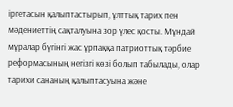іргетасын қалыптастырып, ұлттық тарих пен мәдениеттің сақталуына зор үлес қосты. Мұндай мұралар бүгінгі жас ұрпаққа патриоттық тәрбие реформасының негізгі көзі болып табылады, олар тарихи сананың қалыптасуына және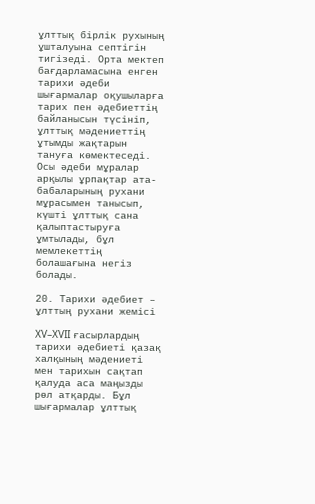ұлттық бірлік рухының ұшталуына септігін тигізеді. Орта мектеп бағдарламасына енген тарихи әдеби шығармалар оқушыларға тарих пен әдебиеттің байланысын түсініп, ұлттық мәдениеттің ұтымды жақтарын тануға көмектеседі. Осы әдеби мұралар арқылы ұрпақтар ата-бабаларының рухани мұрасымен танысып, күшті ұлттық сана қалыптастыруға ұмтылады, бұл мемлекеттің болашағына негіз болады.

20. Тарихи әдебиет – ұлттың рухани жемісі

XV–XVII ғасырлардың тарихи әдебиеті қазақ халқының мәдениеті мен тарихын сақтап қалуда аса маңызды рөл атқарды. Бұл шығармалар ұлттық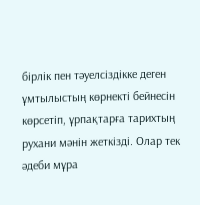бірлік пен тәуелсіздікке деген ұмтылыстың көрнекті бейнесін көрсетіп, ұрпақтарға тарихтың рухани мәнін жеткізді. Олар тек әдеби мұра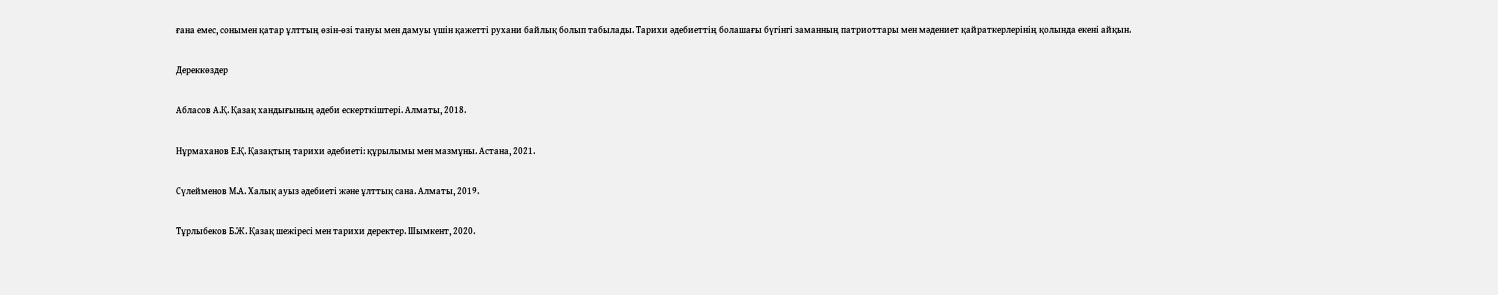ғана емес, сонымен қатар ұлттың өзін-өзі тануы мен дамуы үшін қажетті рухани байлық болып табылады. Тарихи әдебиеттің болашағы бүгінгі заманның патриоттары мен мәдениет қайраткерлерінің қолында екені айқын.

Дереккөздер

Абласов А.Қ. Қазақ хандығының әдеби ескерткіштері. Алматы, 2018.

Нұрмаханов Е.Қ. Қазақтың тарихи әдебиеті: құрылымы мен мазмұны. Астана, 2021.

Сүлейменов М.А. Халық ауыз әдебиеті және ұлттық сана. Алматы, 2019.

Тұрлыбеков Б.Ж. Қазақ шежіресі мен тарихи деректер. Шымкент, 2020.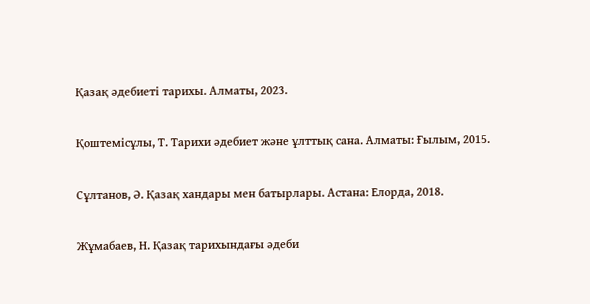Қазақ әдебиеті тарихы. Алматы, 2023.

Қоштемісұлы, Т. Тарихи әдебиет және ұлттық сана. Алматы: Ғылым, 2015.

Сұлтанов, Ә. Қазақ хандары мен батырлары. Астана: Елорда, 2018.

Жұмабаев, Н. Қазақ тарихындағы әдеби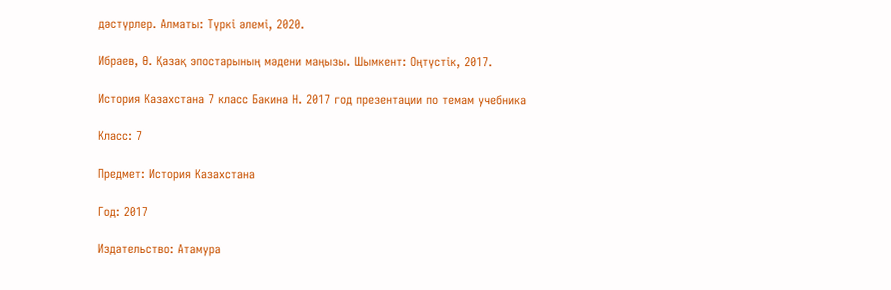дәстүрлер. Алматы: Түркі әлемі, 2020.

Ибраев, Ө. Қазақ эпостарының мәдени маңызы. Шымкент: Оңтүстік, 2017.

История Казахстана 7 класс Бакина Н. 2017 год презентации по темам учебника

Класс: 7

Предмет: История Казахстана

Год: 2017

Издательство: Атамура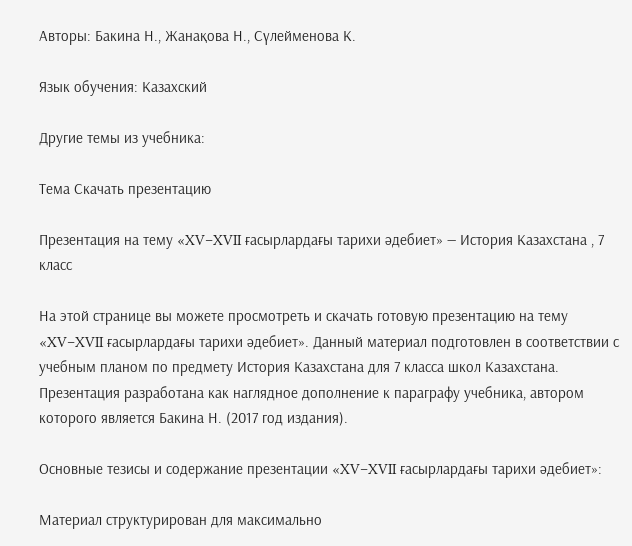Авторы: Бакина Н., Жанақова Н., Сүлейменова К.

Язык обучения: Казахский

Другие темы из учебника:

Тема Скачать презентацию

Презентация на тему «XV–XVII ғасырлардағы тарихи әдебиет» — История Казахстана , 7 класс

На этой странице вы можете просмотреть и скачать готовую презентацию на тему «XV–XVII ғасырлардағы тарихи әдебиет». Данный материал подготовлен в соответствии с учебным планом по предмету История Казахстана для 7 класса школ Казахстана. Презентация разработана как наглядное дополнение к параграфу учебника, автором которого является Бакина Н. (2017 год издания).

Основные тезисы и содержание презентации «XV–XVII ғасырлардағы тарихи әдебиет»:

Материал структурирован для максимально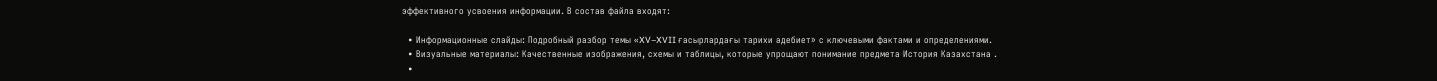эффективного усвоения информации. В состав файла входят:

  • Информационные слайды: Подробный разбор темы «XV–XVII ғасырлардағы тарихи әдебиет» с ключевыми фактами и определениями.
  • Визуальные материалы: Качественные изображения, схемы и таблицы, которые упрощают понимание предмета История Казахстана .
  •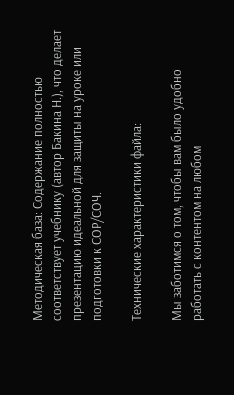Методическая база: Содержание полностью соответствует учебнику (автор Бакина Н.), что делает презентацию идеальной для защиты на уроке или подготовки к СОР/СОЧ.

Технические характеристики файла:

Мы заботимся о том, чтобы вам было удобно работать с контентом на любом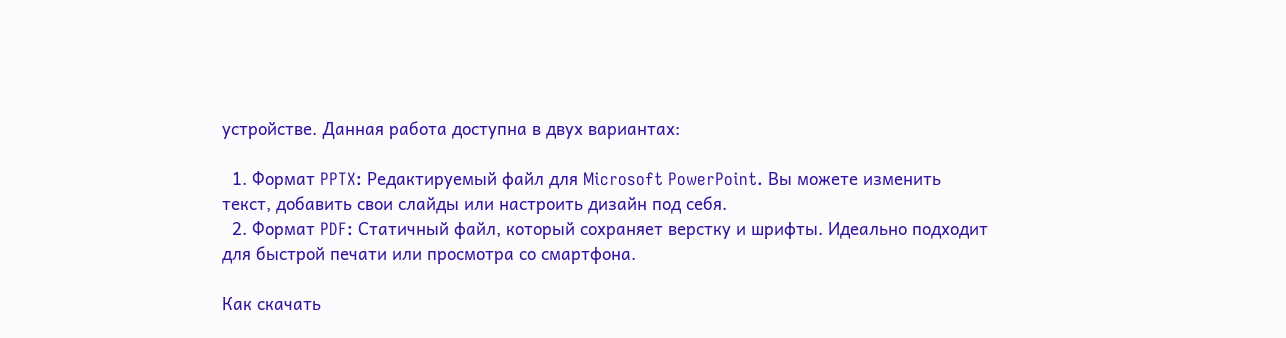устройстве. Данная работа доступна в двух вариантах:

  1. Формат PPTX: Редактируемый файл для Microsoft PowerPoint. Вы можете изменить текст, добавить свои слайды или настроить дизайн под себя.
  2. Формат PDF: Статичный файл, который сохраняет верстку и шрифты. Идеально подходит для быстрой печати или просмотра со смартфона.

Как скачать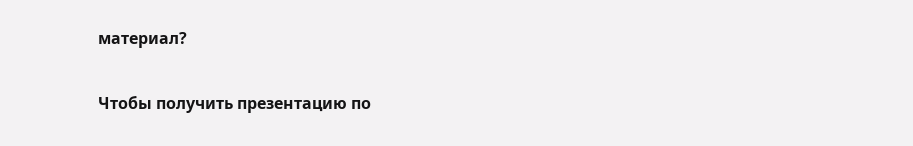материал?

Чтобы получить презентацию по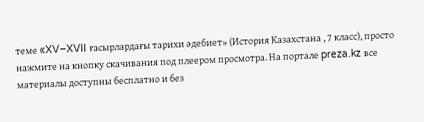теме «XV–XVII ғасырлардағы тарихи әдебиет» (История Казахстана , 7 класс), просто нажмите на кнопку скачивания под плеером просмотра. На портале preza.kz все материалы доступны бесплатно и без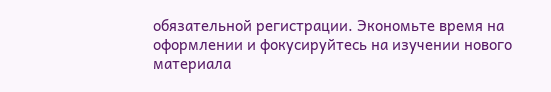обязательной регистрации. Экономьте время на оформлении и фокусируйтесь на изучении нового материала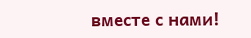вместе с нами!